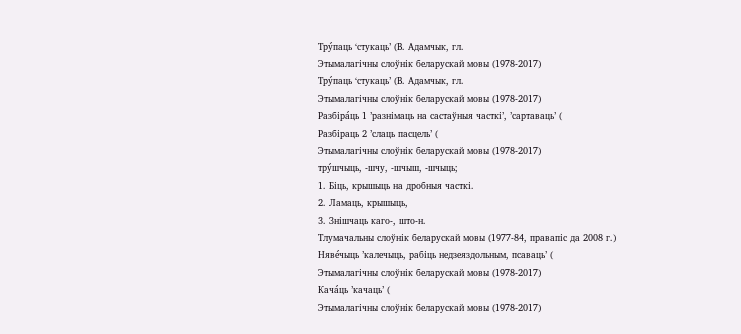Тру́паць ‘стукаць’ (В. Адамчык, гл.
Этымалагічны слоўнік беларускай мовы (1978-2017)
Тру́паць ‘стукаць’ (В. Адамчык, гл.
Этымалагічны слоўнік беларускай мовы (1978-2017)
Разбіра́ць 1 ’разнімаць на састаўныя часткі’, ’сартаваць’ (
Разбіраць 2 ’слаць пасцель’ (
Этымалагічны слоўнік беларускай мовы (1978-2017)
тру́шчыць, ‑шчу, ‑шчыш, ‑шчыць;
1. Біць, крышыць на дробныя часткі.
2. Ламаць, крышыць,
3. Знішчаць каго‑, што‑н.
Тлумачальны слоўнік беларускай мовы (1977-84, правапіс да 2008 г.)
Няве́чыць ’калечыць, рабіць недзеяздольным, псаваць’ (
Этымалагічны слоўнік беларускай мовы (1978-2017)
Кача́ць ’качаць’ (
Этымалагічны слоўнік беларускай мовы (1978-2017)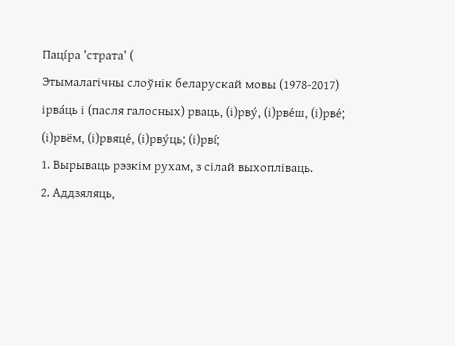Паці́ра ’страта’ (
Этымалагічны слоўнік беларускай мовы (1978-2017)
ірва́ць і (пасля галосных) рваць, (і)рву́, (і)рве́ш, (і)рве́; (і)рвём, (і)рвяце́, (і)рву́ць; (і)рві́;
1. Вырываць рэзкім рухам, з сілай выхопліваць.
2. Аддзяляць,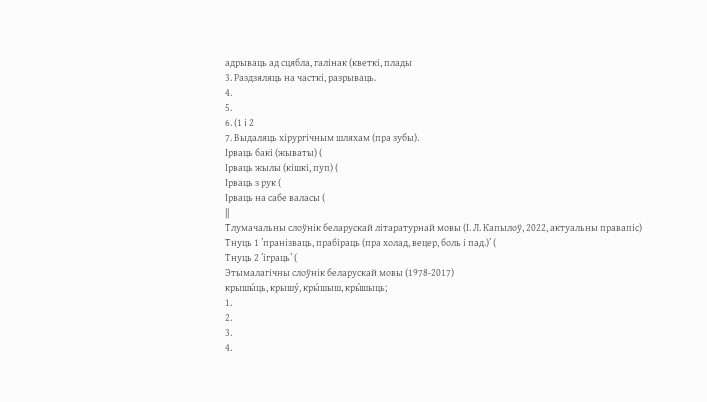адрываць ад сцябла, галінак (кветкі, плады
3. Раздзяляць на часткі, разрываць.
4.
5.
6. (1 і 2
7. Выдаляць хірургічным шляхам (пра зубы).
Ірваць бакі (жываты) (
Ірваць жылы (кішкі, пуп) (
Ірваць з рук (
Ірваць на сабе валасы (
||
Тлумачальны слоўнік беларускай літаратурнай мовы (І. Л. Капылоў, 2022, актуальны правапіс)
Тнуць 1 ’пранізваць, прабіраць (пра холад, вецер, боль і пад.)’ (
Тнуць 2 ’іграць’ (
Этымалагічны слоўнік беларускай мовы (1978-2017)
крышы́ць, крышу́, кры́шыш, кры́шыць;
1.
2.
3.
4.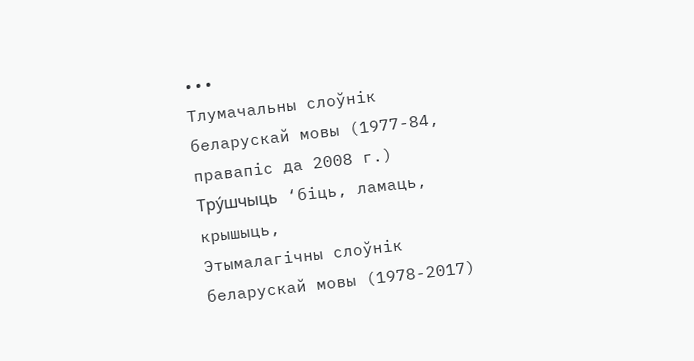•••
Тлумачальны слоўнік беларускай мовы (1977-84, правапіс да 2008 г.)
Тру́шчыць ‘біць, ламаць, крышыць,
Этымалагічны слоўнік беларускай мовы (1978-2017)